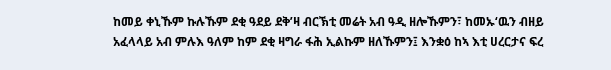ከመይ ቀኒኹም ኩሉኹም ደቂ ዓደይ ደቅ’ዛ ብርኽቲ መሬት አብ ዓዲ ዘሎኹምን፣ ከመኡ‘ዉን ብዘይ አፈላላይ አብ ምሉእ ዓለም ከም ደቂ ዛግራ ፋሕ ኢልኩም ዘለኹምን፤ እንቋዕ ከኣ እቲ ሀረርታና ፍረ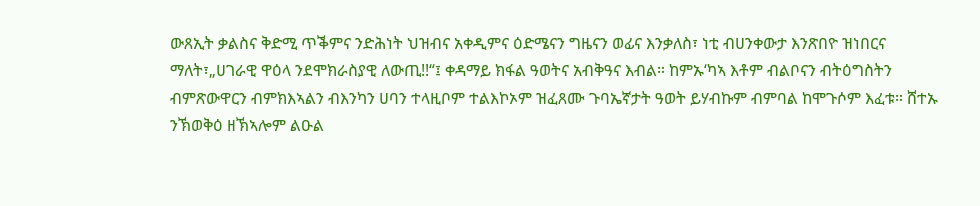ውጸኢት ቃልስና ቅድሚ ጥቕምና ንድሕነት ህዝብና አቀዲምና ዕድሜናን ግዜናን ወፊና እንቃለስ፣ ነቲ ብሀንቀውታ እንጽበዮ ዝነበርና ማለት፣„ሀገራዊ ዋዕላ ንደሞክራስያዊ ለውጢ!!“፤ ቀዳማይ ክፋል ዓወትና አብቅዓና እብል። ከምኡ‘ካኣ እቶም ብልቦናን ብትዕግስትን ብምጽውዋርን ብምክእኣልን ብእንካን ሀባን ተላዚቦም ተልእኮኦም ዝፈጸሙ ጉባኤኛታት ዓወት ይሃብኩም ብምባል ከሞጉሶም እፈቱ። ሸተኡ ንኽወቅዕ ዘኽኣሎም ልዑል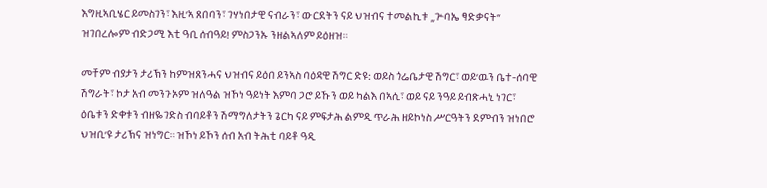እግዚኣቢሄር ይመስገን፣ እዚ‘ኣ ጸበባን፣ ገሃነበታዊ ናብራን፣ ውርደትን ናይ ህዝብና ተመልኪቱ „ጕባኤ ፃድቃናት“ ዝገበረሎም ብድጋሚ እቲ ዓቢ ሰብዓይ! ምስጋንኡ ንዘልኣለም ይዕዘዝ።

መቸም ብያታን ታሪኽን ከምዝጸንሓና ህዝብና ይዕበ ይንኣስ ባዕዳዊ ሽግር ድዩ: ወይስ ጎሬቤታዊ ሽግር፣ ወይ‘ዉን ቤተ-ሰባዊ ሽግራት፣ ኮታ አብ መንጉኦም ዝለዓል ዝኾነ ዓይነት እምባ ጋሮ ይኹን ወይ ካልእ በኣሲ፣ ወይ ናይ ንዓይ ይብጽሓኒ ነገር፣ ዕቤቱን ድቀቱን ብዘዬገድስ ብባይቶን ሽማግለታትን ጌርካ ናይ ምፍታሕ ልምዲ ጥራሕ ዘይኮነስ ሥርዓትን ደምብን ዝነበሮ ህዝቢ‘ዩ ታሪኽና ዝነግር። ዝኾነ ይኾን ሰብ አብ ትሕቲ ባይቶ ዓዲ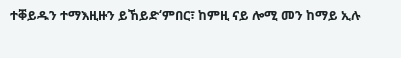ተቐይዱን ተማእዚዙን ይኸይድ‘ምበር፣ ከምዚ ናይ ሎሚ መን ከማይ ኢሉ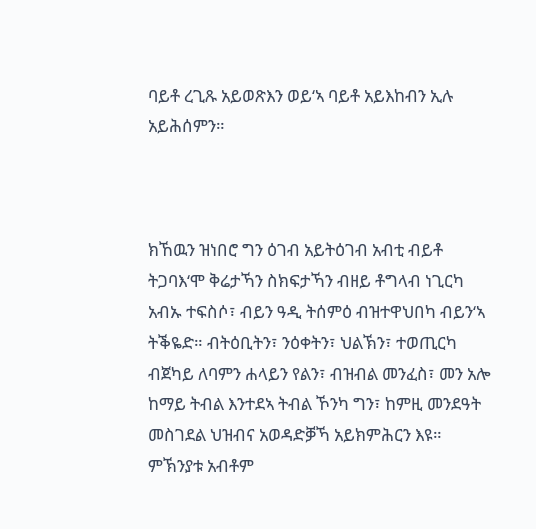ባይቶ ረጊጹ አይወጽእን ወይ‘ኣ ባይቶ አይእከብን ኢሉ አይሕሰምን።



ክኸዉን ዝነበሮ ግን ዕገብ አይትዕገብ አብቲ ብይቶ ትጋባእ‘ሞ ቅሬታኻን ስክፍታኻን ብዘይ ቶግላብ ነጊርካ አብኡ ተፍስሶ፣ ብይን ዓዲ ትሰምዕ ብዝተዋህበካ ብይን‘ኣ ትቕዬድ። ብትዕቢትን፣ ንዕቀትን፣ ህልኽን፣ ተወጢርካ ብጀካይ ለባምን ሐላይን የልን፣ ብዝብል መንፈስ፣ መን አሎ ከማይ ትብል እንተደኣ ትብል ኾንካ ግን፣ ከምዚ መንደዓት መስገደል ህዝብና አወዳድቓኻ አይክምሕርን እዩ። ምኽንያቱ አብቶም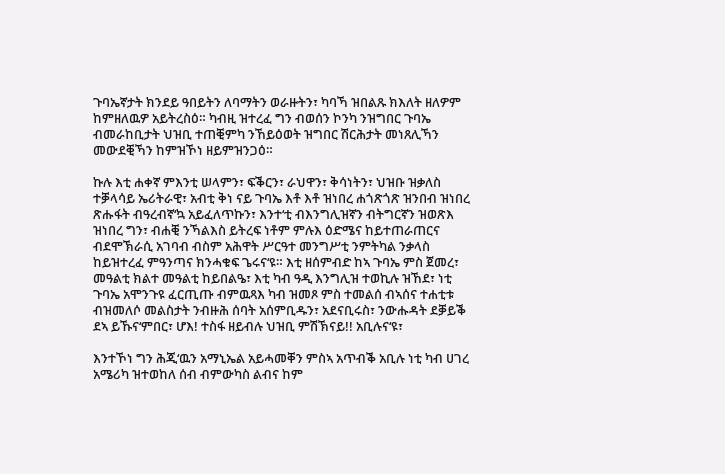ጉባኤኛታት ክንደይ ዓበይትን ለባማትን ወራዙትን፣ ካባኻ ዝበልጹ ክእለት ዘለዎም ከምዘለዉዎ አይትረስዕ። ካብዚ ዝተረፈ ግን ብወሰን ኮንካ ንዝግበር ጉባኤ ብመራከቢታት ህዝቢ ተጠቒምካ ንኸይዕወት ዝግበር ሽርሕታት መነጸሊኻን መውደቒኻን ከምዝኾነ ዘይምዝንጋዕ።

ኩሉ እቲ ሐቀኛ ምእንቲ ሠላምን፣ ፍቕርን፣ ራህዋን፣ ቅሳነትን፣ ህዝቡ ዝቃለስ ተቓላሳይ ኤሪትራዊ፣ አብቲ ቅነ ናይ ጉባኤ እቶ እቶ ዝነበረ ሐጎጽጎጽ ዝንበብ ዝነበረ ጽሑፋት ብዓረብኛ‘ኳ አይፈለጥኩን፣ እንተ‘ቲ ብእንግሊዝኛን ብትግርኛን ዝወጽእ ዝነበረ ግን፣ ብሐቒ ንኻልእስ ይትረፍ ነቶም ምሉእ ዕድሜና ከይተጠራጠርና ብደሞኽራሲ አገባብ ብስም አሕዋት ሥርዓተ መንግሥቲ ንምትካል ንቃላስ ከይዝተረፈ ምዓንጣና ክንሓቁፍ ጌሩና‘ዩ። እቲ ዘሰምብድ ከኣ ጉባኤ ምስ ጀመረ፣ መዓልቲ ክልተ መዓልቲ ከይበልዔ፣ እቲ ካብ ዓዲ እንግሊዝ ተወኪሉ ዝኸደ፣ ነቲ ጉባኤ አሞንጉዩ ፈርጢጡ ብምዉጻእ ካብ ዝመጾ ምስ ተመልሰ ብኣሰና ተሐቲቱ ብዝመለሶ መልስታት ንብዙሕ ሰባት አሰምቢዱን፣ አደናቢሩስ፣ ንውሑዳት ደቓይቕ ደኣ ይኹና‘ምበር፣ ሆእ! ተስፋ ዘይብሉ ህዝቢ ምሽኽናይ!! አቢሉና‘ዩ፣

እንተኾነ ግን ሕጂ‘ዉን አማኒኤል አይሓመቐን ምስኣ አጥብቕ አቢሉ ነቲ ካብ ሀገረ አሜሪካ ዝተወከለ ሰብ ብምውካስ ልብና ከም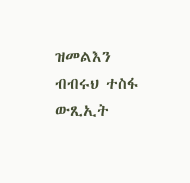ዝመልእን ብብሩህ ተስፋ ውጺኢት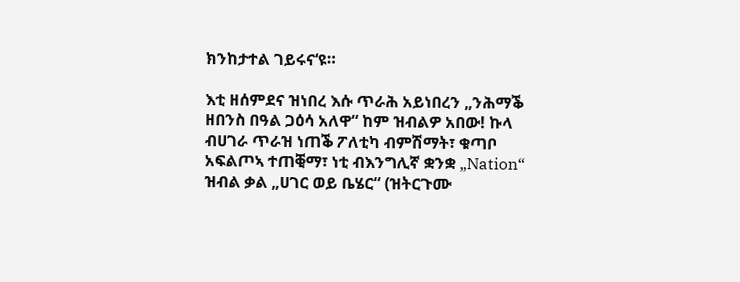ክንከታተል ገይሩና‘ዩ።

እቲ ዘሰምደና ዝነበረ እሱ ጥራሕ አይነበረን „ንሕማቕ ዘበንስ በዓል ጋዕሳ አለዋ“ ከም ዝብልዎ አበው! ኩላ ብሀገራ ጥራዝ ነጠቕ ፖለቲካ ብምሽማት፣ ቁጣቦ አፍልጦኣ ተጠቒማ፣ ነቲ ብእንግሊኛ ቋንቋ „Nation“ ዝብል ቃል „ሀገር ወይ ቤሄር“ (ዝትርጉሙ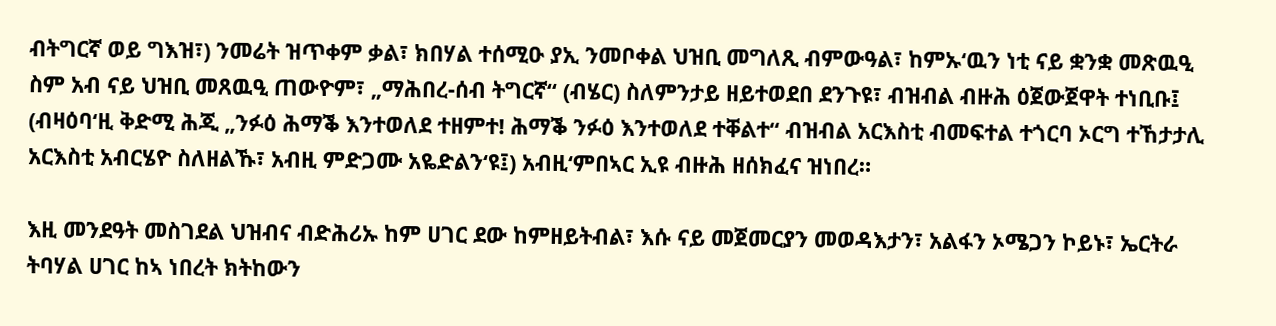ብትግርኛ ወይ ግእዝ፣) ንመሬት ዝጥቀም ቃል፣ ክበሃል ተሰሚዑ ያኢ ንመቦቀል ህዝቢ መግለጺ ብምውዓል፣ ከምኡ‘ዉን ነቲ ናይ ቋንቋ መጽዉዒ ስም አብ ናይ ህዝቢ መጸዉዒ ጠውዮም፣ „ማሕበረ-ሰብ ትግርኛ“ (ብሄር) ስለምንታይ ዘይተወደበ ደንጉዩ፣ ብዝብል ብዙሕ ዕጀውጀዋት ተነቢቡ፤ (ብዛዕባ‘ዚ ቅድሚ ሕጂ „ንፉዕ ሕማቕ እንተወለደ ተዘምተ! ሕማቕ ንፉዕ እንተወለደ ተቐልተ“ ብዝብል አርእስቲ ብመፍተል ተጎርባ ኦርግ ተኸታታሊ አርእስቲ አብርሄዮ ስለዘልኹ፣ አብዚ ምድጋሙ አዬድልን‘ዩ፤) አብዚ‘ምበኣር ኢዩ ብዙሕ ዘሰክፈና ዝነበረ።

እዚ መንደዓት መስገደል ህዝብና ብድሕሪኡ ከም ሀገር ደው ከምዘይትብል፣ እሱ ናይ መጀመርያን መወዳእታን፣ አልፋን ኦሜጋን ኮይኑ፣ ኤርትራ ትባሃል ሀገር ከኣ ነበረት ክትከውን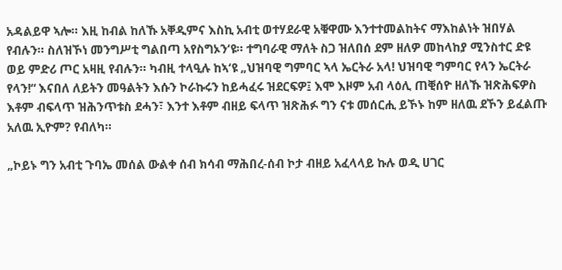አዳልይዋ ኣሎ። እዚ ከብል ከለኹ አቐዲምና እስኪ አብቲ ወተሃደራዊ አቑዋሙ እንተተመልከትና ማእከልነት ዝበሃል የብሉን። ስለዝኾነ መንግሥቲ ግልበጣ አየስግኦን‘ዩ። ተግባራዊ ማለት ስጋ ዝለበሰ ደም ዘለዎ መከላከያ ሚንስተር ድዩ ወይ ምድሪ ጦር አዛዚ የብሉን። ካብዚ ተላዒሉ ከኣ‘ዩ „ህዝባዊ ግምባር ኣላ ኤርትራ አላ! ህዝባዊ ግምባር የላን ኤርትራ የላን!“ እናበለ ለይትን መዓልትን እሱን ኮራኩሩን ከይሓፈሩ ዝደርፍዎ፤ እሞ እዞም አብ ላዕሊ ጠቒሰዮ ዘለኹ ዝጽሕፍዎስ እቶም ብፍላጥ ዝሕንጥቱስ ደሓን፣ እንተ እቶም ብዘይ ፍላጥ ዝጽሕፉ ግን ናቱ መሰርሒ ይኾኑ ከም ዘለዉ ደኾን ይፈልጡ አለዉ ኢዮም? የብለካ።

„ኮይኑ ግን አብቲ ጉባኤ መሰል ውልቀ ሰብ ክሳብ ማሕበረ-ሰብ ኮታ ብዘይ አፈላላይ ኩሉ ወዲ ሀገር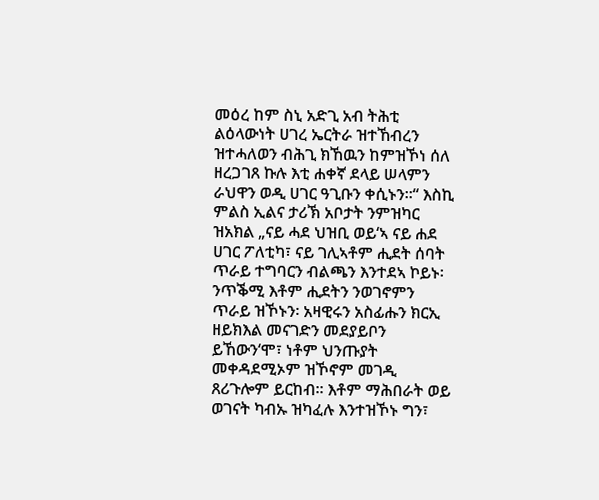መዕረ ከም ስኒ አድጊ አብ ትሕቲ ልዕላውነት ሀገረ ኤርትራ ዝተኸብረን ዝተሓለወን ብሕጊ ክኸዉን ከምዝኾነ ሰለ ዘረጋገጸ ኩሉ እቲ ሐቀኛ ደላይ ሠላምን ራህዋን ወዲ ሀገር ዓጊቡን ቀሲኑን።“ እስኪ ምልስ ኢልና ታሪኽ አቦታት ንምዝካር ዝአክል „ናይ ሓደ ህዝቢ ወይ‘ኣ ናይ ሐደ ሀገር ፖለቲካ፣ ናይ ገሊኣቶም ሒደት ሰባት ጥራይ ተግባርን ብልጫን እንተደኣ ኮይኑ፡ ንጥቕሚ እቶም ሒደትን ንወገኖምን ጥራይ ዝኾኑን፡ አዛዊሩን አስፊሑን ክርኢ ዘይክእል መናገድን መደያይቦን ይኸውን‘ሞ፣ ነቶም ህንጡያት መቀዳደሚኦም ዝኾኖም መገዲ ጸሪጉሎም ይርከብ። እቶም ማሕበራት ወይ ወገናት ካብኡ ዝካፈሉ እንተዝኾኑ ግን፣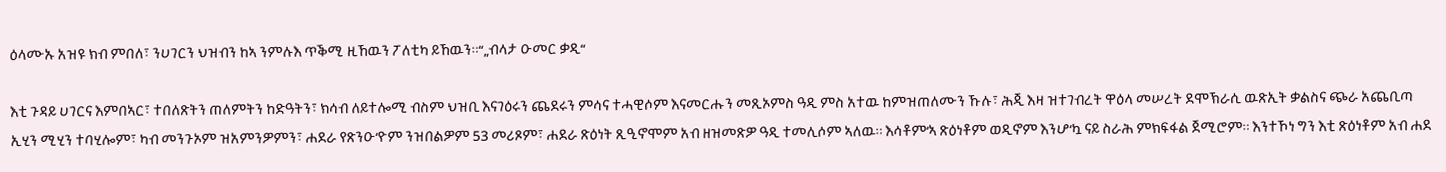ዕላሙኡ አዝዩ ክብ ምበለ፣ ንሀገርን ህዝብን ከኣ ንምሉእ ጥቕሚ ዚኸዉን ፖለቲካ ይኸዉን።“„ብላታ ዑመር ቃዲ“

እቲ ጉዳይ ሀገርና እምበኣር፣ ተበለጽትን ጠለምትን ከድዓትን፣ ክሳብ ለይተሎሚ ብስም ህዝቢ እናገዕሩን ጨደሩን ምሳና ተሓዊሶም እናመርሑን መጺኦምስ ዓዲ ምስ አተዉ ከምዝጠለሙን ኹሉ፣ ሕጂ እዛ ዝተገብረት ዋዕላ መሠረት ደሞኽራሲ ዉጽኢት ቃልስና ጭራ አጨቢጣ ኢሂን ሚሂን ተባሂሎም፣ ካብ መንጉኦም ዝአምንዎምን፣ ሐደራ የጽንዑ‘ዮም ንዝበልዎም 53 መሪጾም፣ ሐደራ ጽዕነት ጺዒኖሞም አብ ዘዝመጽዎ ዓዲ ተመሊሶም ኣለዉ። እሳቶም‘ኣ ጽዕነቶም ወዲኖም እንሆ‘ኳ ናይ ስራሕ ምክፍፋል ጀሚሮም። እንተኾነ ግን እቲ ጽዕነቶም አብ ሐደ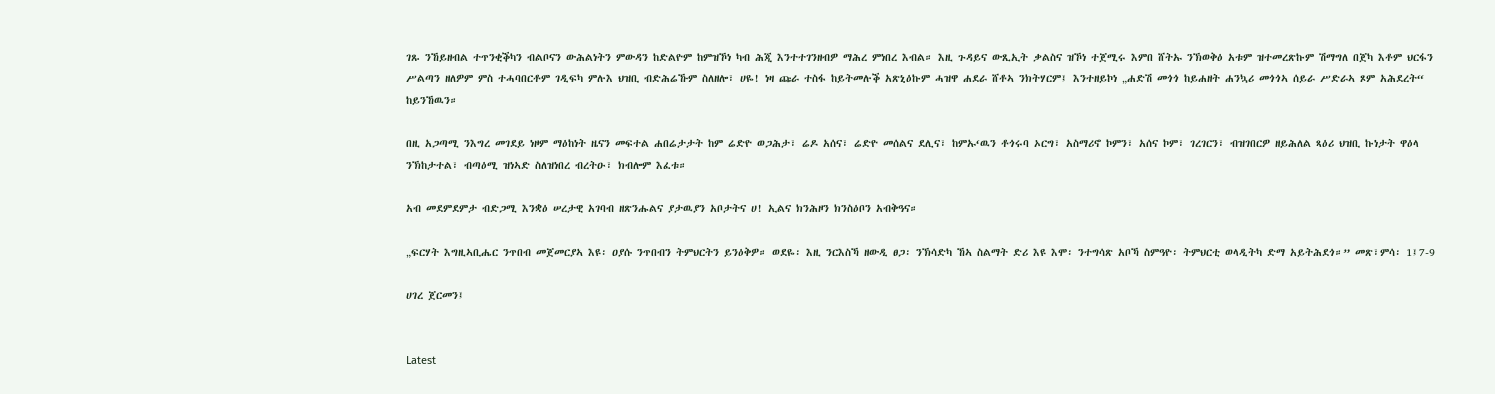ገጹ ንኸይዘብል ተጥንቂቕካን ብልቦናን ውሕልነትን ምውዳን ከድልዮም ከምዝኾነ ካብ ሕጂ እንተተገንዘብዎ ማሕረ ምነበረ እብል። እዚ ጉዳይና ውጺኢት ቃልስና ዝኾነ ተጀሚሩ እምበ ሸትኡ ንኽወቅዕ አቱም ዝተመረጽኩም ሽማግለ በጀካ እቶም ህርፋን ሥልጣን ዘለዎም ምስ ተሓባበርቶም ገዲፍካ ምሉእ ህዝቢ ብድሕሬኹም ስለዘሎ፣ ሀዬ! ነዛ ጩራ ተስፋ ከይትመሉቕ አጽኒዕኩም ሓዝዋ ሐደራ ሸቶኣ ንክትሃርም፤ እንተዘይኮነ „ሐድሽ መጎጎ ከይሐዘት ሐንኳሪ መጎጎኣ ሰይራ ሥድራኣ ጾም አሕደረት“ ከይንኸዉን።

በዚ አጋጣሚ ንእግረ መገደይ ነዞም ማዕከነት ዜናን መፍተል ሐበሬታታት ከም ሬድዮ ወጋሕታ፣ ሬዶ አሰና፣ ሬድዮ መሰልና ደሊና፣ ከምኡ‘ዉን ቶጎሩባ ኦርግ፣ አስማሪኖ ኮምን፣ አሰና ኮም፣ ገረገርን፣ ብዝገበርዎ ዘይሕለል ጻዕሪ ህዝቢ ኩነታት ዋዕላ ንኽከታተል፣ ብጣዕሚ ዝነኣድ ስለዝነበረ ብረትዑ፣ ክብሎም እፈቱ።

አብ መደምደምታ ብድጋሚ እንቋዕ ሠረታዊ አገባብ ዘጽንሑልና ያታዉያን አቦታትና ሀ! ኢልና ክንሕዞን ክንስዕቦን አብቅዓና።

„ፍርሃት እግዚኣቢሔር ንጥበብ መጀመርያኣ እዩ፡ ዐያሱ ንጥበብን ትምህርትን ይንዕቅዎ። ወደዬ፡ እዚ ንርእስኻ ዘውዲ ፀጋ፡ ንኽሳድካ ኸኣ ስልማት ድሪ እዩ እሞ፡ ንተግሳጽ አቦኻ ስምዓዮ፡ ትምህርቲ ወላዲትካ ድማ አይትሕደጎ።” መጽ፣ምሳ፡ 1፤7-9

ሀገረ ጀርመን፤


Latest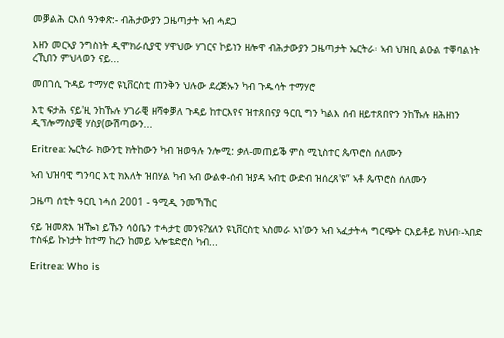መቓልሕ ርእሰ ዓንቀጽ:- ብሕታውያን ጋዜጣታት ኣብ ሓደጋ

እዘን መርኣያ ንግስነት ዲሞክራሲያዊ ሃዋህው ሃገርና ኮይነን ዘሎዋ ብሕታውያን ጋዜጣታት ኤርትራ፡ ኣብ ህዝቢ ልዑል ተቐባልነት ረኺበን ምህላወን ናይ...

መበገሲ ጉዳይ ተማሃሮ ዩኒቨርስቲ ጠንቅን ህሉው ደረጅኡን ካብ ጉዱሳት ተማሃሮ

እቲ ፍታሕ ናይ'ዚ ንከኹሉ ሃገራቒ ዘሻቀቓለ ጉዳይ ከተርእየና ዝተጸበናያ ዓርቢ ግን ካልእ ሰብ ዘይተጸበዮን ንከኹሉ ዘሕዘነን ዲፕሎማስያቒ ሃስያ(ውሽጣውን...

Eritrea: ኤርትራ ክውንቲ ክትከውን ካብ ዝወዓሉ ንሎሚ: ቃለ-መጠይቕ ምስ ሚኒስተር ጴጥሮስ ሰለሙን

ኣብ ህዝባዊ ግንባር እቲ ክእለት ዝበሃል ካብ ኣብ ውልቀ-ሰብ ዝያዳ ኣብቲ ውድብ ዝሰረጸ'ዩ” ኣቶ ጴጥሮስ ሰለሙን

ጋዜጣ ሰቲት ዓርቢ ነሓሰ 2001 - ዓሚዲ ንመኻኸር

ናይ ዝመጽእ ዝዀነ ይኹን ሳዕቤን ተሓታቲ መንዩ?ሄለን ዩኒቨርስቲ ኣስመራ ኣነ'ውን ኣብ ኣፈታትሓ ግርጭት ርእይቶይ ክህብ፡-ኣበድ ተስፋይ ኩነታት ከተማ ከረን ከመይ ኣሎቴድሮስ ካብ...

Eritrea: Who is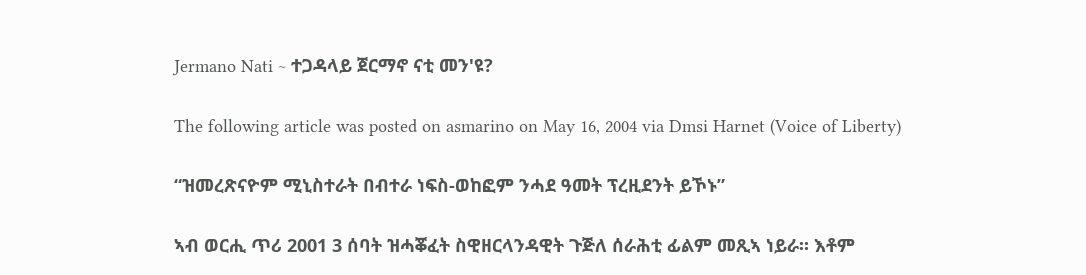Jermano Nati ~ ተጋዳላይ ጀርማኖ ናቲ መን'ዩ?

The following article was posted on asmarino on May 16, 2004 via Dmsi Harnet (Voice of Liberty)

“ዝመረጽናዮም ሚኒስተራት በብተራ ነፍስ-ወከፎም ንሓደ ዓመት ፕረዚደንት ይኾኑ”

ኣብ ወርሒ ጥሪ 2001 3 ሰባት ዝሓቖፈት ስዊዘርላንዳዊት ጉጅለ ሰራሕቲ ፊልም መጺኣ ነይራ። እቶም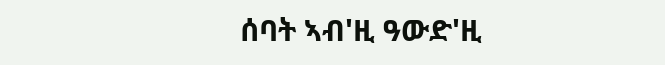ሰባት ኣብ'ዚ ዓውድ'ዚ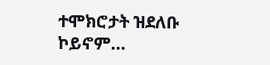ተሞክሮታት ዝደለቡ ኮይኖም...